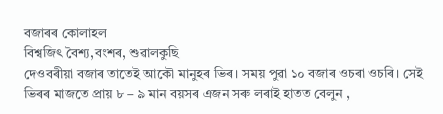বজাৰৰ কোলাহল
বিশ্বজিৎ বৈশ্য,বংশৰ, শুৱালকুছি
দেওবৰীয়া বজাৰ তাতেই আকৌ মানুহৰ ভিৰ। সময় পুৱা ১০ বজাৰ ওচৰা ওচৰি। সেই ভিৰৰ মাজতে প্ৰায় ৮ – ৯ মান বয়সৰ এজন সৰু লৰাই হাতত বেলুন ,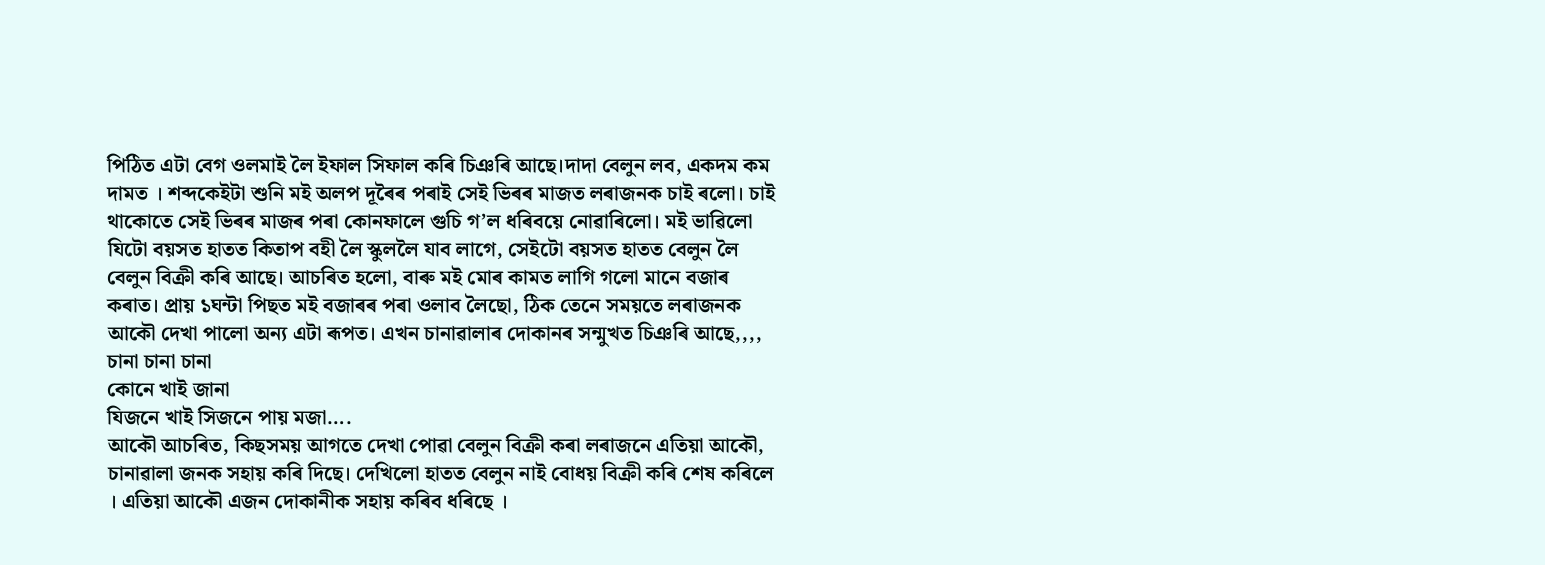পিঠিত এটা বেগ ওলমাই লৈ ইফাল সিফাল কৰি চিঞৰি আছে।দাদা বেলুন লব, একদম কম দামত । শব্দকেইটা শুনি মই অলপ দূৰৈৰ পৰাই সেই ভিৰৰ মাজত লৰাজনক চাই ৰলো। চাই থাকোতে সেই ভিৰৰ মাজৰ পৰা কোনফালে গুচি গ’ল ধৰিবয়ে নোৱাৰিলো। মই ভাৱিলো যিটো বয়সত হাতত কিতাপ বহী লৈ স্কুললৈ যাব লাগে, সেইটো বয়সত হাতত বেলুন লৈ বেলুন বিক্ৰী কৰি আছে। আচৰিত হলো, বাৰু মই মোৰ কামত লাগি গলো মানে বজাৰ কৰাত। প্ৰায় ১ঘন্টা পিছত মই বজাৰৰ পৰা ওলাব লৈছো, ঠিক তেনে সময়তে লৰাজনক আকৌ দেখা পালো অন্য এটা ৰূপত। এখন চানাৱালাৰ দোকানৰ সন্মুখত চিঞৰি আছে,,,,
চানা চানা চানা
কোনে খাই জানা
যিজনে খাই সিজনে পায় মজা….
আকৌ আচৰিত, কিছসময় আগতে দেখা পোৱা বেলুন বিক্ৰী কৰা লৰাজনে এতিয়া আকৌ, চানাৱালা জনক সহায় কৰি দিছে। দেখিলো হাতত বেলুন নাই বোধয় বিক্ৰী কৰি শেষ কৰিলে । এতিয়া আকৌ এজন দোকানীক সহায় কৰিব ধৰিছে ।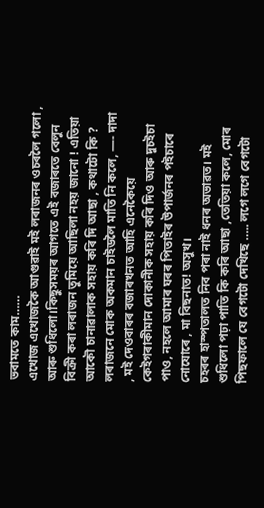ভবামতে কাম……
এখোজ এখোজকৈ আগুৱাই মই লৰাজনৰ ওচৰলৈ গলো , আৰু শুধিলো।কিছুসময়ৰ আগতে এই বজাৰতে বেলুন বিক্ৰী কৰা লৰাজন তুমিয়ে আছিলা নহয় জানো ! এতিয়া আকৌ চানাৱালাক সহায় কৰি দি আছা , কথাটো কি ?
লৰাজনে মোক অকমান চাইডলৈ মাতি নি কলে, —- দাদা , মই দেওবাৰৰ বজাৰখনত আহি এনেকৈয়ে কেইগৰাকীমান দোকানীক সহায় কৰি দিও আৰু দুচইচা পাও, নহলে আমাৰ ঘৰৰ পিতাইৰ উপাৰ্জনৰ পইচাৰে নোযোৰে , মা বিছনাত! অসুখ।
চহৰৰ হাস্পতালত নিব পৰা নাই ধনৰ অভাৱত। মই শুধিলো পঢ়া পাতি কি কৰি আছা ,তেতিয়া কলে, মোৰ পিছফালে যে বেগটো দেখিছে ….. লগে লগে বেগটো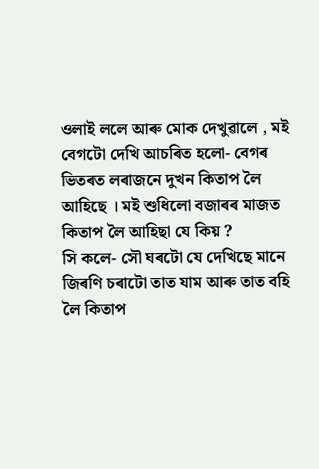ওলাই ললে আৰু মোক দেখুৱালে , মই বেগটো দেখি আচৰিত হলো- বেগৰ ভিতৰত লৰাজনে দুখন কিতাপ লৈ আহিছে । মই শুধিলো বজাৰৰ মাজত কিতাপ লৈ আহিছা যে কিয় ?
সি কলে- সৌ ঘৰটো যে দেখিছে মানে জিৰণি চৰাটো তাত যাম আৰু তাত বহি লৈ কিতাপ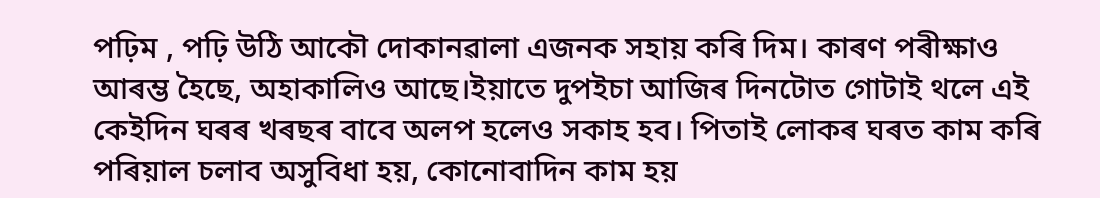পঢ়িম , পঢ়ি উঠি আকৌ দোকানৱালা এজনক সহায় কৰি দিম। কাৰণ পৰীক্ষাও আৰম্ভ হৈছে, অহাকালিও আছে।ইয়াতে দুপইচা আজিৰ দিনটোত গোটাই থলে এই কেইদিন ঘৰৰ খৰছৰ বাবে অলপ হলেও সকাহ হব। পিতাই লোকৰ ঘৰত কাম কৰি পৰিয়াল চলাব অসুবিধা হয়, কোনোবাদিন কাম হয়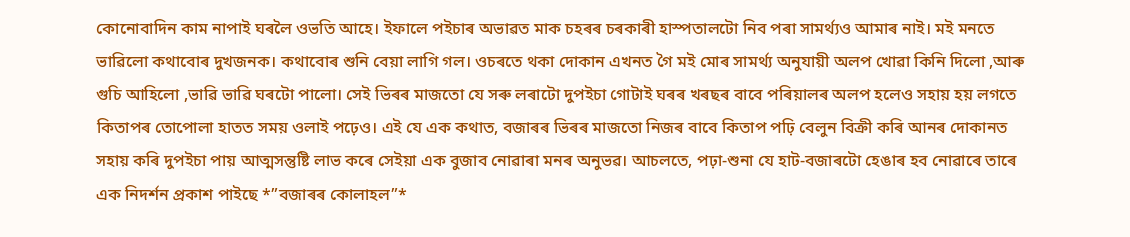কোনোবাদিন কাম নাপাই ঘৰলৈ ওভতি আহে। ইফালে পইচাৰ অভাৱত মাক চহৰৰ চৰকাৰী হাস্পতালটো নিব পৰা সামৰ্থ্যও আমাৰ নাই। মই মনতে ভাৱিলো কথাবোৰ দুখজনক। কথাবোৰ শুনি বেয়া লাগি গল। ওচৰতে থকা দোকান এখনত গৈ মই মোৰ সামৰ্থ্য অনুযায়ী অলপ খোৱা কিনি দিলো ,আৰু গুচি আহিলো ,ভাৱি ভাৱি ঘৰটো পালো। সেই ভিৰৰ মাজতো যে সৰু লৰাটো দুপইচা গোটাই ঘৰৰ খৰছৰ বাবে পৰিয়ালৰ অলপ হলেও সহায় হয় লগতে কিতাপৰ তোপোলা হাতত সময় ওলাই পঢ়েও। এই যে এক কথাত, বজাৰৰ ভিৰৰ মাজতো নিজৰ বাবে কিতাপ পঢ়ি বেলুন বিক্ৰী কৰি আনৰ দোকানত সহায় কৰি দুপইচা পায় আত্মসন্তুষ্টি লাভ কৰে সেইয়া এক বুজাব নোৱাৰা মনৰ অনুভৱ। আচলতে, পঢ়া-শুনা যে হাট-বজাৰটো হেঙাৰ হব নোৱাৰে তাৰে এক নিদৰ্শন প্ৰকাশ পাইছে *”বজাৰৰ কোলাহল”*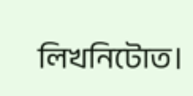লিখনিটোত।